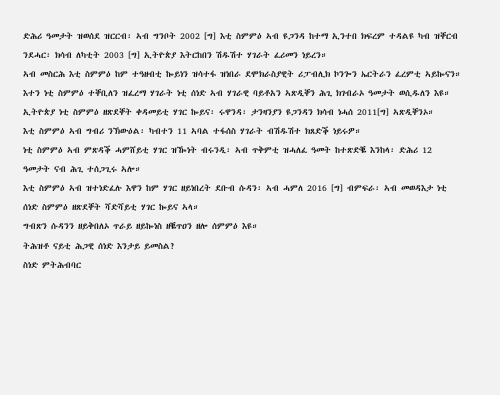ድሕሪ ዓመታት ዝወሰደ ዝርርብ፡ ኣብ ግንቦት 2002 [ግ] እቲ ስምምዕ ኣብ ዩጋንዳ ከተማ ኢንተበ ክፍረም ተዳልዩ ካብ ዝቐርብ ንደሓር፡ ክሳብ ለካቲት 2003 [ግ] ኢትዮጵያ እትርከበን ሽዱሽተ ሃገራት ፈሪመን ነይረን።
ኣብ መስርሕ እቲ ስምምዕ ከም ተዓዘብቲ ኰይነን ዝሳተፋ ዝነበራ ደሞክራስያዊት ሪፓብሊክ ኮንጐን ኤርትራን ፈረምቲ ኣይኰናን።
እተን ነቲ ስምምዕ ተቐቢለን ዝፈረማ ሃገራት ነቲ ሰነድ ኣብ ሃገራዊ ባይቶአን ኣጽዲቐን ሕጊ ክገብራኦ ዓመታት ወሲዱለን እዩ።
ኢትዮጵያ ነቲ ስምምዕ ዘጽደቐት ቀዳመይቲ ሃገር ኰይና፡ ሩዋንዳ፡ ታንዛንያን ዩጋንዳን ክሳብ ነሓሰ 2011[ግ] ኣጽዲቐንኦ።
እቲ ስምምዕ ኣብ ግብሪ ንኽውዕል፡ ካብተን 11 ኣባል ተፋሰስ ሃገራት ብሽዱሽተ ክጸድቕ ነይሩዎ።
ነቲ ስምምዕ ኣብ ምጽዳቕ ሓምሸይቲ ሃገር ዝዀነት ብሩንዲ፡ ኣብ ጥቅምቲ ዝሓለፈ ዓመት ከተጽድቘ እንከላ፡ ድሕሪ 12 ዓመታት ናብ ሕጊ ተሰጋጊሩ ኣሎ።
እቲ ስምምዕ ኣብ ዝተነድፈሉ እዋን ከም ሃገር ዘይነበረት ደቡብ ሱዳን፡ ኣብ ሓምለ 2016 [ግ] ብምፍራ፡ ኣብ መወዳእታ ነቲ ሰነድ ስምምዕ ዘጽደቐት ሻድሻይቲ ሃገር ኰይና ኣላ።
ግብጽን ሱዳንን ዘይቅበለኦ ጥራይ ዘይኰነስ ዘቘጥዐን ዘሎ ሰምምዕ እዩ።
ትሕዝቶ ናይቲ ሕጋዊ ሰነድ እንታይ ይመስል?
ስነድ ምትሕብባር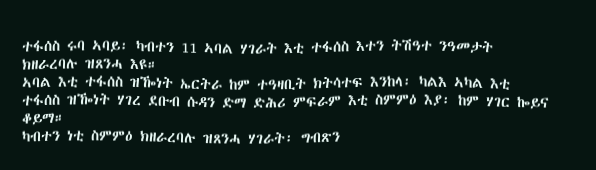ተፋሰስ ሩባ ኣባይ፡ ካብተን 11 ኣባል ሃገራት እቲ ተፋሰስ እተን ትሽዓተ ንዓመታት ክዘራረባሉ ዝጸንሓ እዩ።
ኣባል እቲ ተፋሰስ ዝዀነት ኤርትራ ከም ተዓዛቢት ክትሳተፍ እንከላ፡ ካልእ ኣካል እቲ ተፋሰስ ዝዀነት ሃገረ ደቡብ ሱዳን ድማ ድሕሪ ምፍራም እቲ ስምምዕ እያ፡ ከም ሃገር ኰይና ቆይማ።
ካብተን ነቲ ስምምዕ ክዘራረባሉ ዝጸንሓ ሃገራት፡ ግብጽን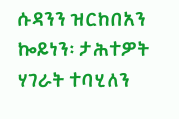ሱዳንን ዝርከበአን ኰይነን፡ ታሕተዎት ሃገራት ተባሂለን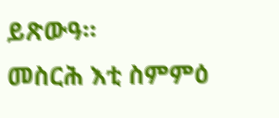ይጽውዓ።
መስርሕ እቲ ስምምዕ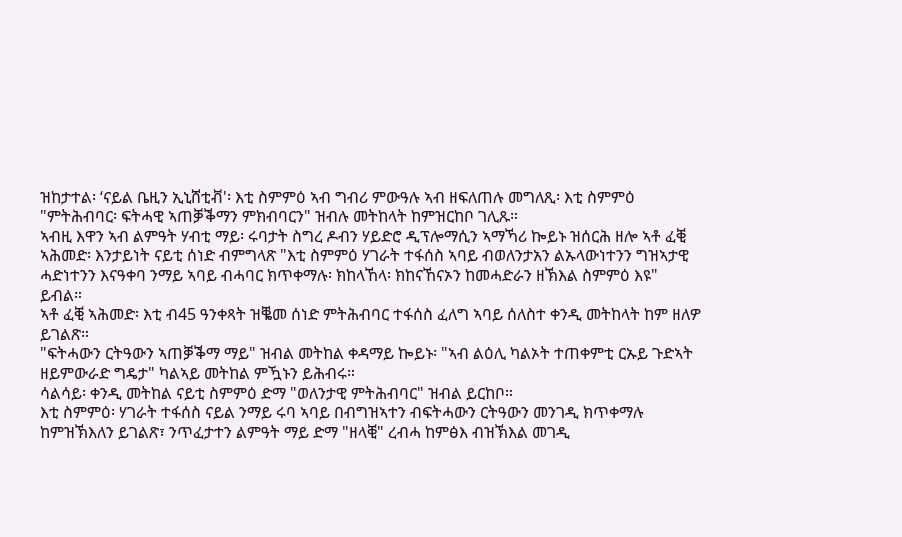ዝከታተል፡ ‘ናይል ቤዚን ኢኒሸቲቭ'፡ እቲ ስምምዕ ኣብ ግብሪ ምውዓሉ ኣብ ዘፍለጠሉ መግለጺ፡ እቲ ስምምዕ "ምትሕብባር፡ ፍትሓዊ ኣጠቓቕማን ምክብባርን" ዝብሉ መትከላት ከምዝርከቦ ገሊጹ።
ኣብዚ እዋን ኣብ ልምዓት ሃብቲ ማይ፡ ሩባታት ስግረ ዶብን ሃይድሮ ዲፕሎማሲን ኣማኻሪ ኰይኑ ዝሰርሕ ዘሎ ኣቶ ፈቒ ኣሕመድ፡ እንታይነት ናይቲ ሰነድ ብምግላጽ "እቲ ስምምዕ ሃገራት ተፋሰስ ኣባይ ብወለንታአን ልኡላውነተንን ግዝኣታዊ ሓድነተንን እናዓቀባ ንማይ ኣባይ ብሓባር ክጥቀማሉ፡ ክከላኸላ፡ ክከናኸናኦን ከመሓድራን ዘኽእል ስምምዕ እዩ" ይብል።
ኣቶ ፈቒ ኣሕመድ፡ እቲ ብ45 ዓንቀጻት ዝቘመ ሰነድ ምትሕብባር ተፋሰስ ፈለግ ኣባይ ሰለስተ ቀንዲ መትከላት ከም ዘለዎ ይገልጽ።
"ፍትሓውን ርትዓውን ኣጠቓቕማ ማይ" ዝብል መትከል ቀዳማይ ኰይኑ፡ "ኣብ ልዕሊ ካልኦት ተጠቀምቲ ርኡይ ጉድኣት ዘይምውራድ ግዴታ" ካልኣይ መትከል ምዃኑን ይሕብሩ።
ሳልሳይ፡ ቀንዲ መትከል ናይቲ ስምምዕ ድማ "ወለንታዊ ምትሕብባር" ዝብል ይርከቦ።
እቲ ስምምዕ፡ ሃገራት ተፋሰስ ናይል ንማይ ሩባ ኣባይ በብግዝኣተን ብፍትሓውን ርትዓውን መንገዲ ክጥቀማሉ ከምዝኽእለን ይገልጽ፣ ንጥፈታተን ልምዓት ማይ ድማ "ዘላቒ" ረብሓ ከምፅእ ብዝኽእል መገዲ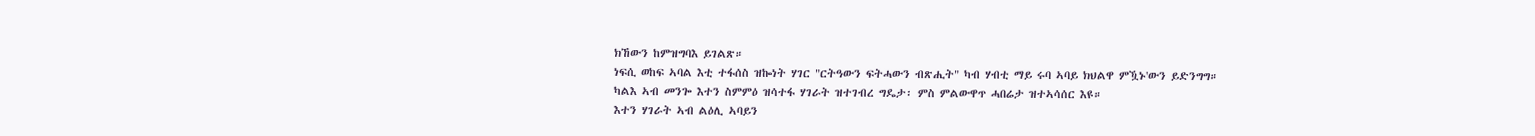ክኸውን ከምዝግባእ ይገልጽ።
ነፍሲ ወከፍ ኣባል እቲ ተፋሰስ ዝኰነት ሃገር "ርትዓውን ፍትሓውን ብጽሒት" ካብ ሃብቲ ማይ ሩባ ኣባይ ክህልዋ ምዃኑ'ውን ይድንግግ።
ካልእ ኣብ መንጐ እተን ስምምዕ ዝሳተፋ ሃገራት ዝተገብረ ግዴታ፡ ምስ ምልውዋጥ ሓበሬታ ዝተኣሳሰር እዩ።
እተን ሃገራት ኣብ ልዕሊ ኣባይን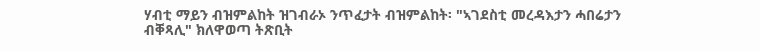ሃብቲ ማይን ብዝምልከት ዝገብራኦ ንጥፈታት ብዝምልከት፡ "ኣገደስቲ መረዳእታን ሓበሬታን ብቐጻሊ" ክለዋወጣ ትጽቢት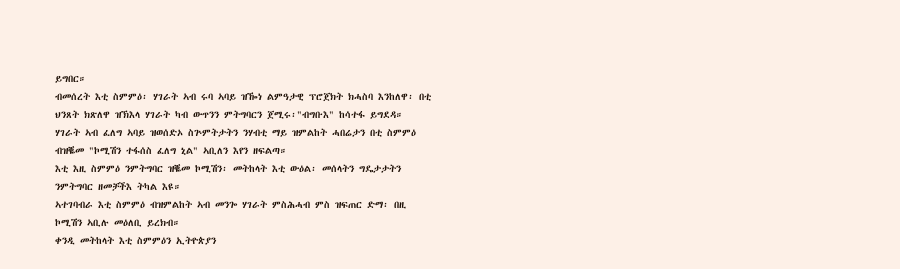ይግበር።
ብመሰረት እቲ ስምምዕ፡ ሃገራት ኣብ ሩባ ኣባይ ዝዀነ ልምዓታዊ ፕሮጀክት ክሓስባ እንከለዋ፡ በቲ ህንጸት ክጽለዋ ዝኽእላ ሃገራት ካብ ውጥንን ምትግባርን ጀሚሩ፡"ብግቡእ" ከሳተፋ ይግደዳ።
ሃገራት ኣብ ፈለግ ኣባይ ዝወሰድኦ ስጕምትታትን ንሃብቲ ማይ ዝምልከት ሓበሬታን በቲ ስምምዕ ብዝቘመ "ኮሚሽን ተፋሰስ ፈለግ ኒል" ኣቢለን እየን ዘፍልጣ።
እቲ እዚ ስምምዕ ንምትግባር ዝቘመ ኮሚሽን፡ መትከላት እቲ ውዕል፡ መሰላትን ግዴታታትን ንምትግባር ዘመቻችእ ትካል እዩ።
ኣተገባብራ እቲ ስምምዕ ብዝምልከት ኣብ መንጐ ሃገራት ምስሕሓብ ምስ ዝፍጠር ድማ፡ በዚ ኮሚሽን ኣቢሉ መዕለቢ ይረክብ።
ቀንዲ መትከላት እቲ ስምምዕን ኢትዮጵያን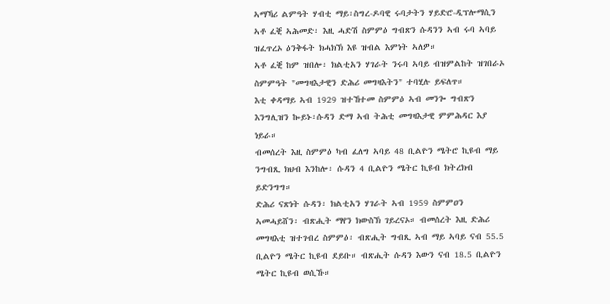ኣማኻሪ ልምዓት ሃብቲ ማይ፡ስግረ-ዶባዊ ሩባታትን ሃይድሮ-ዲፕሎማሲን ኣቶ ፈቒ ኣሕመድ፡ እዚ ሓድሽ ስምምዕ ግብጽን ሱዳንን ኣብ ሩባ ኣባይ ዝፈጥረኦ ዕንቅፋት ክሓክኽ እዩ ዝብል እምነት ኣለዎ።
ኣቶ ፈቒ ከም ዝበሎ፡ ክልቲአን ሃገራት ንሩባ ኣባይ ብዝምልከት ዝገበራኦ ስምምዓት "መግዛእታዊን ድሕሪ መግዛእትን" ተባሂሉ ይፍለጥ።
እቲ ቀዳማይ ኣብ 1929 ዝተኸተመ ስምምዕ ኣብ መንጐ ግብጽን እንግሊዝን ኰይኑ፡ሱዳን ድማ ኣብ ትሕቲ መግዛእታዊ ምምሕዳር እያ ነይራ።
ብመሰረት እዚ ስምምዕ ካብ ፈለግ ኣባይ 48 ቢልዮን ሜትሮ ኪዩብ ማይ ንግብጺ ክህብ እንከሎ፡ ሱዳን 4 ቢልዮን ሜትር ኪዩብ ክትረክብ ይድንግግ።
ድሕሪ ናጽነት ሱዳን፡ ክልቲአን ሃገራት ኣብ 1959 ስምምዐን ኣመሓይሸን፡ ብጽሒት ማየን ክውስኽ ገይረናኦ። ብመሰረት እዚ ድሕሪ መግዛእቲ ዝተገብረ ስምምዕ፡ ብጽሒት ግብጺ ኣብ ማይ ኣባይ ናብ 55.5 ቢልዮን ሜትር ኪዩብ ደይቡ። ብጽሒት ሱዳን እውን ናብ 18.5 ቢልዮን ሜትር ኪዩብ ወሲኹ።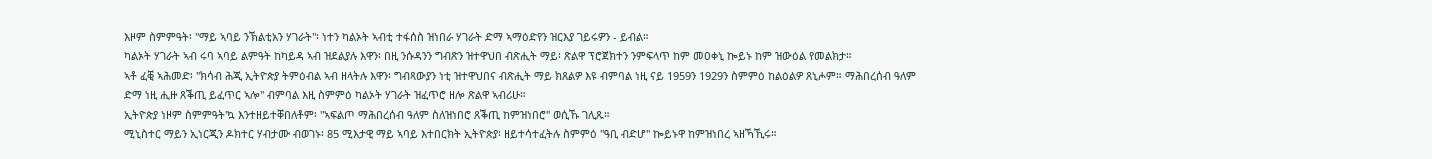እዞም ስምምዓት፡ "ማይ ኣባይ ንኽልቲአን ሃገራት"፡ ነተን ካልኦት ኣብቲ ተፋሰስ ዝነበራ ሃገራት ድማ ኣማዕድየን ዝርእያ ገይሩዎን - ይብል።
ካልኦት ሃገራት ኣብ ሩባ ኣባይ ልምዓት ከካይዳ ኣብ ዝደልያሉ እዋን፡ በዚ ንሱዳንን ግብጽን ዝተዋህበ ብጽሒት ማይ፡ ጽልዋ ፕሮጀክተን ንምፍላጥ ከም መዐቀኒ ኰይኑ ከም ዝውዕል የመልክታ።
ኣቶ ፈቒ ኣሕመድ፡ "ክሳብ ሕጂ ኢትዮጵያ ትምዕብል ኣብ ዘላትሉ እዋን፡ ግብጻውያን ነቲ ዝተዋህበና ብጽሒት ማይ ክጸልዎ እዩ ብምባል ነዚ ናይ 1959ን 1929ን ስምምዕ ከልዕልዎ ጸኒሖም። ማሕበረሰብ ዓለም ድማ ነዚ ሒዙ ጸቕጢ ይፈጥር ኣሎ" ብምባል እዚ ስምምዕ ካልኦት ሃገራት ዝፈጥሮ ዘሎ ጽልዋ ኣብሪሁ።
ኢትዮጵያ ነዞም ስምምዓት'ኳ እንተዘይተቐበለቶም፡ "ኣፍልጦ ማሕበረሰብ ዓለም ስለዝነበሮ ጸቕጢ ከምዝነበሮ" ወሲኹ ገሊጹ።
ሚኒስተር ማይን ኢነርጂን ዶክተር ሃብታሙ ብወገኑ፡ 85 ሚእታዊ ማይ ኣባይ እተበርክት ኢትዮጵያ፡ ዘይተሳተፈትሉ ስምምዕ "ዓቢ ብድሆ" ኰይኑዋ ከምዝነበረ ኣዘኻኺሩ።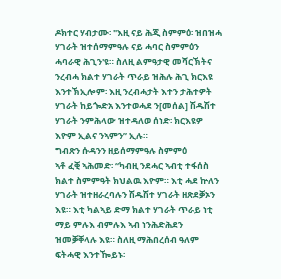ዶክተር ሃብታሙ፡ "እዚ ናይ ሕጂ ስምምዕ፡ ዝበዝሓ ሃገራት ዝተሰማምዓሉ ናይ ሓባር ስምምዕን ሓባራዊ ሕጊን'ዩ። ስለዚ ልምዓታዊ መሻርኽትና ንረብሓ ክልተ ሃገራት ጥራይ ዝሕሉ ሕጊ ክርእዩ እንተኽኢሎም፡ እዚ ንረብሓታት እተን ታሕተዎት ሃገራት ከይጐድአ እንተወሓደ ን[መሰል] ሽዱሽተ ሃገራት ንምሕላው ዝተዳለወ ሰነድ፡ ክርእዩዎ እዮም ኢልና ንኣምን” ኢሉ።
ግብጽን ሱዳንን ዘይሰማምዓሉ ስምምዕ
ኣቶ ፈቒ ኣሕመድ፡ “ካብዚ ንደሓር ኣብቲ ተፋሰስ ክልተ ስምምዓት ክህልዉ እዮም። እቲ ሓደ ኵለን ሃገራት ዝተዘራረባሉን ሽዱሽተ ሃገራት ዘጽደቓኦን እዩ። እቲ ካልኣይ ድማ ክልተ ሃገራት ጥራይ ነቲ ማይ ምሉእ ብምሉእ ኣብ ነንሕድሕደን ዝመቓቐላሉ እዩ። ስለዚ ማሕበረሰብ ዓለም ፍትሓዊ እንተዀይኑ፡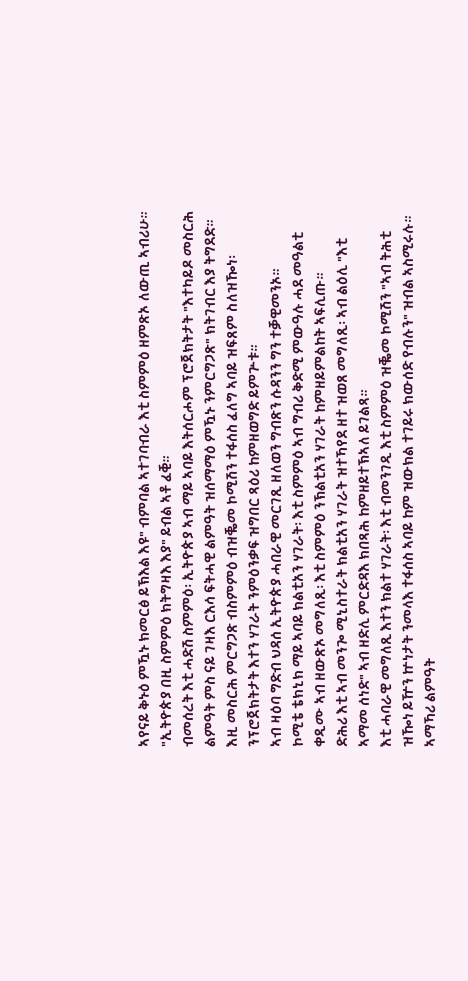ኣየናይ ቅኑዕ ምዃኑ ክመርፅ ይኽእል እዩ" ብምባል ኣተገባብራ እቲ ስምምዕ ዘምጽኦ ለውጢ ኣብሪሁ።
"ኢትዮጵያ በዚ ስምምዕ ክትግዛእ እያ" ይብል ኣቶ ፈቒ።
ብመሰረት እቲ ሓድሽ ስምምዕ፡ ኢትዮጵያ ኣብ ማይ ኣባይ እትሰርሖም ፕሮጀክትታት "እተካይዶ መስርሕ ልምዓት ምስ ናይ ገዛእ ርእሳ ፍትሓዊ ልምዓት ዝሰማማዕ ምዃኑ ንምርግጋጽ" ክትገብር እያ ትግደድ።
እዚ መስርሕ ምርግጋጽ ብስምምዕ ብዝቘመ ኮሚሽን ተፋሰስ ፈለግ ኣባይ ዝፍጸም ስለዝዀነ፡ ንፕሮጀክትታት እተን ሃገራት ንምዕንቃፍ ዝግበር ጻዕሪ ከምዘወግድ ይምጕቱ።
ኣብ ዛዕባ ግድብ ህዳሰ ኢትዮጵያ ሓበራዊ መርገጺ ዘለወን ግብጽን ሱዳንን ግን ተቓዊመንኦ።
ኮሚቴ ቴክኒክ ማይ ኣባይ ክልቲአን ሃገራት፡ እቲ ስምምዕ ኣብ ግብሪ ቅድሚ ምውዓሉ ሓደ መዓልቲ ቀዲሙ ኣብ ዘውጽኦ መግለጺ፡ እቲ ስምምዕ ንኽልቲአን ሃገራት ከምዘይምልከት ኣፍሊጡ።
ድሕሪ እቲ ኣብ መንጐ ሚኒስተራት ክልቲአን ሃገራት ዝተኻየደ ዘተ ዝወጸ መግለጺ፡ ኣብ ልዕሊ "እቲ ኣማመ ሰነድ" ኣብ ዘድሊ ምርድዳእ ክበጻሕ ከምዘይተኽኣለ ይገልጻ።
እቲ ሓባራዊ መግለጺ እተን ክልተ ሃገራት፡ እቲ ብመንገዲ እቲ ስምምዕ ዝቘመ ኮሚሽን "ኣብ ትሕቲ ዝዀነ ይዅን ኵነታት ንመላእ ተፋሰስ ኣባይ ከም ዝውክል ተገይሩ ክውሰድ የብሉን" ዝብል ኣስሚሩሉ።
ኣማኻሪ ልምዓት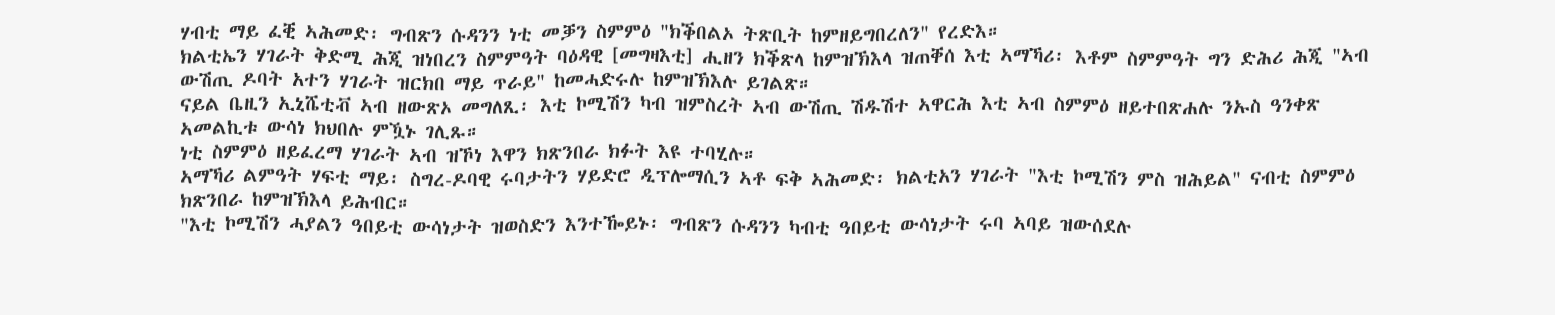ሃብቲ ማይ ፈቒ ኣሕመድ፡ ግብጽን ሱዳንን ነቲ መቓን ስምምዕ "ክቕበልኦ ትጽቢት ከምዘይግበረለን" የረድእ።
ክልቲኤን ሃገራት ቅድሚ ሕጂ ዝነበረን ስምምዓት ባዕዳዊ [መግዛእቲ] ሒዘን ክቕጽላ ከምዝኽእላ ዝጠቐሰ እቲ ኣማኻሪ፡ እቶም ስምምዓት ግን ድሕሪ ሕጂ "ኣብ ውሽጢ ዶባት አተን ሃገራት ዝርክበ ማይ ጥራይ" ከመሓድሩሉ ከምዝኽእሉ ይገልጽ።
ናይል ቤዚን ኢኒሼቲቭ ኣብ ዘውጽኦ መግለጺ፡ እቲ ኮሚሽን ካብ ዝምስረት ኣብ ውሽጢ ሽዱሽተ ኣዋርሕ እቲ ኣብ ስምምዕ ዘይተበጽሐሉ ንኡስ ዓንቀጽ ኣመልኪቱ ውሳነ ክህበሉ ምዃኑ ገሊጹ።
ነቲ ስምምዕ ዘይፈረማ ሃገራት ኣብ ዝኾነ እዋን ክጽንበራ ክፉት እዩ ተባሂሉ።
ኣማኻሪ ልምዓት ሃፍቲ ማይ፡ ስግረ-ዶባዊ ሩባታትን ሃይድሮ ዲፕሎማሲን ኣቶ ፍቅ ኣሕመድ፡ ክልቲአን ሃገራት "እቲ ኮሚሽን ምስ ዝሕይል" ናብቲ ስምምዕ ክጽንበራ ከምዝኽእላ ይሕብር።
"እቲ ኮሚሽን ሓያልን ዓበይቲ ውሳነታት ዝወስድን እንተዀይኑ፡ ግብጽን ሱዳንን ካብቲ ዓበይቲ ውሳነታት ሩባ ኣባይ ዝውሰደሉ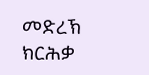መድረኽ ክርሕቃ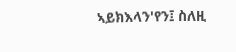ኣይክእላን'የን፤ ስለዚ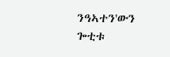ንዓኣተን'ውን ጐቲቱ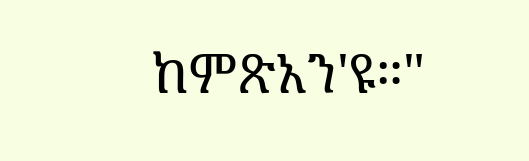ከምጽአን'ዩ።"